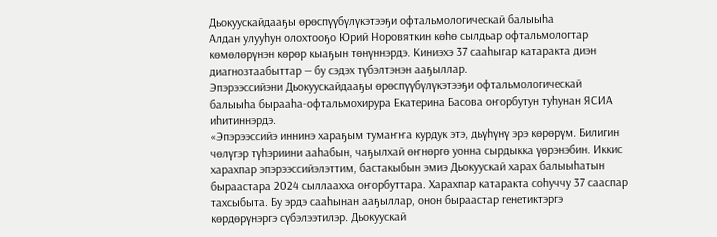Дьокуускайдааҕы өрөспүүбүлүкэтээҕи офтальмологическай балыыһа
Алдан улууһун олохтооҕо Юрий Норовяткин көһө сылдьар офтальмологтар көмөлөрүнэн көрөр кыаҕын төнүннэрдэ. Киниэхэ 37 сааһыгар катаракта диэн диагнозтаабыттар — бу сэдэх түбэлтэнэн ааҕыллар.
Эпэрээссийэни Дьокуускайдааҕы өрөспүүбүлүкэтээҕи офтальмологическай балыыһа бырааһа-офтальмохирура Екатерина Басова оҥорбутун туһунан ЯСИА иһитиннэрдэ.
«Эпэрээссийэ иннинэ хараҕым тумаҥҥа курдук этэ, дьүһүнү эрэ көрөрүм. Билигин чөлүгэр түһэриини ааһабын, чаҕылхай өҥнөргө уонна сырдыкка үөрэнэбин. Иккис харахпар эпэрээссийэлэттим, бастакыбын эмиэ Дьокуускай харах балыыһатын быраастара 2024 сыллаахха оҥорбуттара. Харахпар катаракта соһуччу 37 сааспар тахсыбыта. Бу эрдэ сааһынан ааҕыллар, онон быраастар генетиктэргэ көрдөрүнэргэ сүбэлээтилэр. Дьокуускай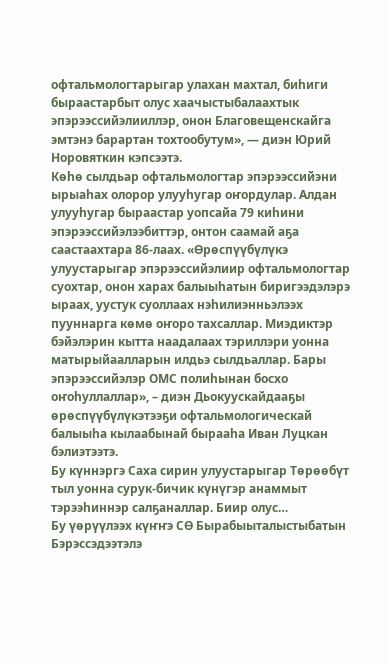офтальмологтарыгар улахан махтал, биһиги быраастарбыт олус хаачыстыбалаахтык эпэрээссийэлииллэр, онон Благовещенскайга эмтэнэ барартан тохтообутум», — диэн Юрий Норовяткин кэпсээтэ.
Көһө сылдьар офтальмологтар эпэрээссийэни ырыаһах олорор улууһугар оҥордулар. Алдан улууһугар быраастар уопсайа 79 киһини эпэрээссийэлээбиттэр, онтон саамай аҕа саастаахтара 86-лаах. «Өрөспүүбүлүкэ улуустарыгар эпэрээссийэлиир офтальмологтар суохтар, онон харах балыыһатын биригээдэлэрэ ыраах, уустук суоллаах нэһилиэнньэлээх пууннарга көмө оҥоро тахсаллар. Миэдиктэр бэйэлэрин кытта наадалаах тэриллэри уонна матырыйаалларын илдьэ сылдьаллар. Бары эпэрээссийэлэр ОМС полиһынан босхо оҥоһуллаллар», – диэн Дьокуускайдааҕы өрөспүүбүлүкэтээҕи офтальмологическай балыыһа кылаабынай бырааһа Иван Луцкан бэлиэтээтэ.
Бу күннэргэ Саха сирин улуустарыгар Төрөөбүт тыл уонна сурук-бичик күнүгэр анаммыт тэрээһиннэр салҕаналлар. Биир олус…
Бу үөрүүлээх күҥҥэ СӨ Бырабыыталыстыбатын Бэрэссэдээтэлэ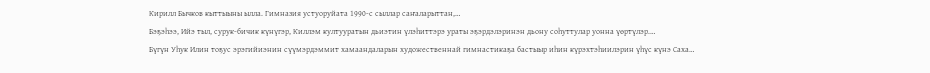Кирилл Бычков кыттыыны ылла. Гимназия устуоруйата 1990-с сыллар саҥаларыттан,…
Бэҕэһээ, Ийэ тыл, сурук-бичик күнүгэр, Киллэм култууратын дьиэтин үлэһиттэрэ ураты эҕэрдэлэринэн дьону соһуттулар уонна үөртүлэр.…
Бүгүн Уһук Илин тоҕус эрэгийиэнин сүүмэрдэммит хамаандаларын художественнай гимнастикаҕа бастыыр иһин күрэхтэһиилэрин үһүс күнэ Саха…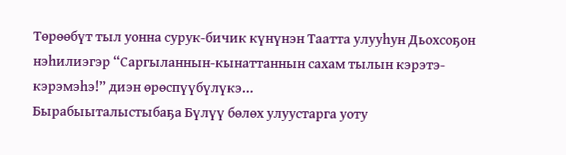Төрөөбүт тыл уонна сурук-бичик күнүнэн Таатта улууһун Дьохсоҕон нэһилиэгэр “Саргыланнын-кынаттаннын сахам тылын кэрэтэ-кэрэмэһэ!” диэн өрөспүүбүлүкэ…
Бырабыыталыстыбаҕа Бүлүү бөлөх улуустарга уоту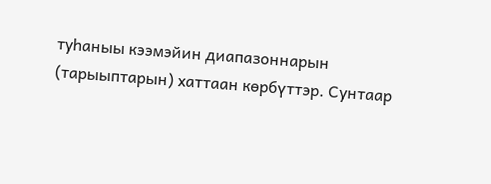туһаныы кээмэйин диапазоннарын (тарыыптарын) хаттаан көрбүттэр. Сунтаар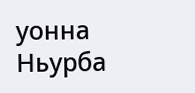уонна Ньурба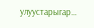улуустарыгар…